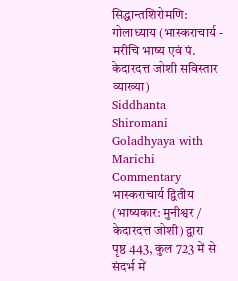सिद्धान्तशिरोमणि: गोलाध्याय (भास्कराचार्य - मरीचि भाष्य एवं पं. केदारदत्त जोशी सविस्तार व्याख्या)
Siddhanta Shiromani Goladhyaya with Marichi Commentary
भास्कराचार्य द्वितीय (भाष्यकार: मुनीश्वर / केदारदत्त जोशी) द्वारा
पृष्ठ 443, कुल 723 में से
संदर्भ में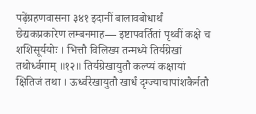पढ़ेंग्रहणवासना ३४१ इदानीं बालावबोधार्थं छेद्यकप्रकारेण लम्बनमाह— इष्टापवर्तितां पृथ्वीं कक्षे च शशिसूर्ययोः । भित्तौ विलिख्य तन्मध्ये तिर्यग्रेखां तथोर्ध्वगाम् ॥१२॥ तिर्यग्रेखायुतौ कल्प्यं कक्षायां क्षितिजं तथा । ऊर्ध्वरेखायुतौ खार्धं दृग्ज्याचापांशकैर्नतौ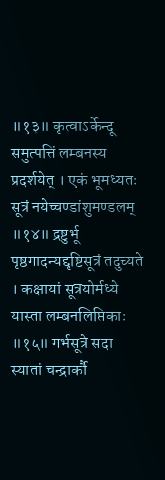॥१३॥ कृत्वाऽर्केन्दू समुत्पत्तिं लम्बनस्य प्रदर्शयेत् । एकं भूमध्यतः सूत्रं नयेच्चण्डांशुमण्डलम् ॥१४॥ द्रष्टुर्भू पृष्ठगादन्यद्दृष्टिसूत्रं तदुच्यते । कक्षायां सूत्रयोर्मध्ये यास्ता लम्बनलिप्तिकाः ॥१५॥ गर्भसूत्रे सदा स्यातां चन्द्रार्कौ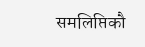समलिप्तिकौ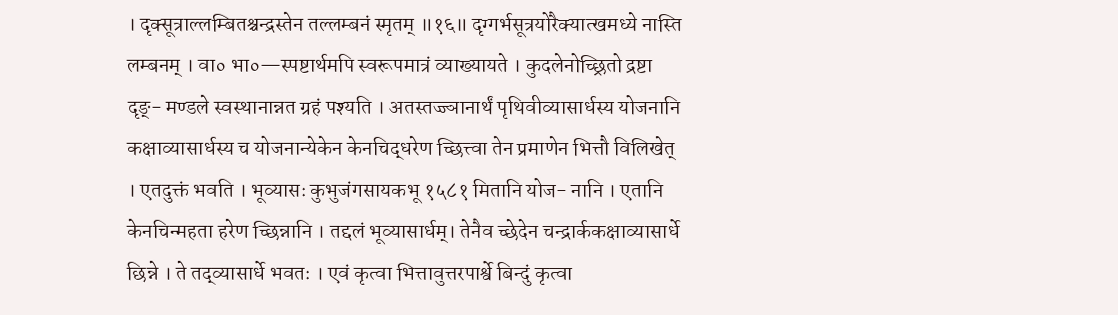। दृक्सूत्राल्लम्बितश्चन्द्रस्तेन तल्लम्बनं स्मृतम् ॥१६॥ दृग्गर्भसूत्रयोरैक्यात्खमध्ये नास्ति लम्बनम् । वा० भा०—स्पष्टार्थमपि स्वरूपमात्रं व्याख्यायते । कुदलेनोच्छ्रितो द्रष्टा दृङ्- मण्डले स्वस्थानान्नत ग्रहं पश्यति । अतस्तज्ज्ञानार्थं पृथिवीव्यासार्धस्य योजनानि कक्षाव्यासार्धस्य च योजनान्येकेन केनचिद्धरेण च्छित्त्वा तेन प्रमाणेन भित्तौ विलिखेत् । एतदुक्तं भवति । भूव्यासः कुभुजंगसायकभू १५८१ मितानि योज- नानि । एतानि केनचिन्महता हरेण च्छिन्नानि । तद्दलं भूव्यासार्धम्। तेनैव च्छेदेन चन्द्रार्ककक्षाव्यासार्धे छिन्ने । ते तद्व्यासार्धे भवतः । एवं कृत्वा भित्तावुत्तरपार्श्वे बिन्दुं कृत्वा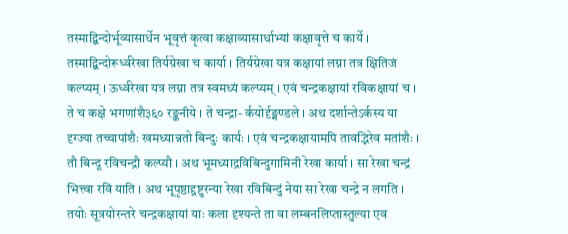तस्माद्बिन्दोर्भूव्यासार्धेन भूवृत्तं कृत्वा कक्षाव्यासार्धाभ्यां कक्षावृत्ते च कार्ये । तस्माद्बिन्दोरूर्ध्वरेखा तिर्यग्रेखा च कार्या । तिर्यग्रेखा यत्र कक्षायां लग्ना तत्र क्षितिजं कल्प्यम् । ऊर्ध्वरेखा यत्र लग्ना तत्र स्वमध्यं कल्प्यम् । एवं चन्द्रकक्षायां रविकक्षायां च । ते च कक्षे भगणांशै३६० रङ्कनीये । ते चन्द्रा- र्कयोर्दृङ्मण्डले । अथ दर्शान्तेऽर्कस्य या दृग्ज्या तच्चापांशैः खमध्यान्नतो बिन्दुः कार्यः । एवं चन्द्रकक्षायामपि तावद्भिरेव मतांशैः । तौ बिन्दू रविचन्द्रौ कल्प्यौ । अथ भूमध्याद्रविबिन्दुगामिनी रेखा कार्या । सा रेखा चन्द्रं भित्त्वा रविं याति । अथ भूपृष्ठाद्द्रष्टुरन्या रेखा रविबिन्दुं नेया सा रेखा चन्द्रे न लगति । तयोः सूत्रयोरन्तरे चन्द्रकक्षायां याः कला दृश्यन्ते ता वा लम्बनलिप्तास्तुल्या एव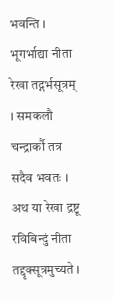भवन्ति । भूगर्भाद्या नीता रेखा तद्गर्भसूत्रम् । समकलौ चन्द्रार्कौ तत्र सदैव भवतः । अथ या रेखा द्रष्टू रविबिन्दुं नीता तद्दृक्सूत्रमुच्यते ।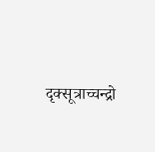दृक्सूत्राच्चन्द्रो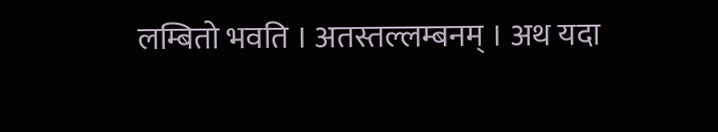लम्बितो भवति । अतस्तल्लम्बनम् । अथ यदा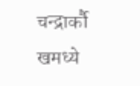चन्द्रार्कौ खमध्ये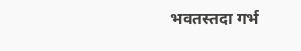भवतस्तदा गर्भ